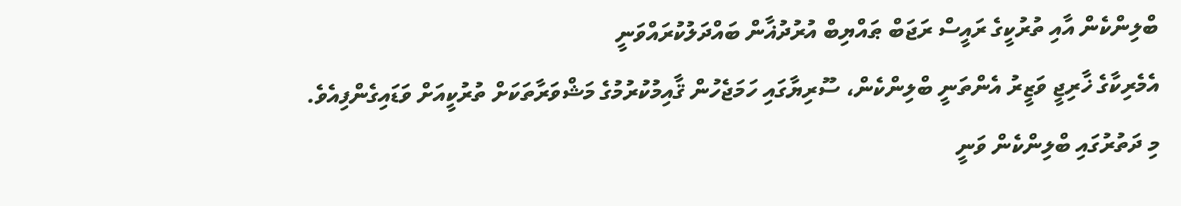ބްލިންކެން އާއި ތުރުކީގެ ރައީސް ރަޖަބް ޠައްޔިބް އުރުދުޣާން ބައްދަލުކުރައްވަނީ
އެމެރިކާގެ ޚާރިޖީ ވަޒީރު އެންތަނީ ބްލިންކެން، ސޫރިޔާގައި ހަމަޖެހުން ޤާއިމުކުރުމުގެ މަޝްވަރާތަކަށް ތުރުކީއަށް ވަޑައިގެންފިއެވެ.
މި ދަތުރުގައި ބްލިންކެން ވަނީ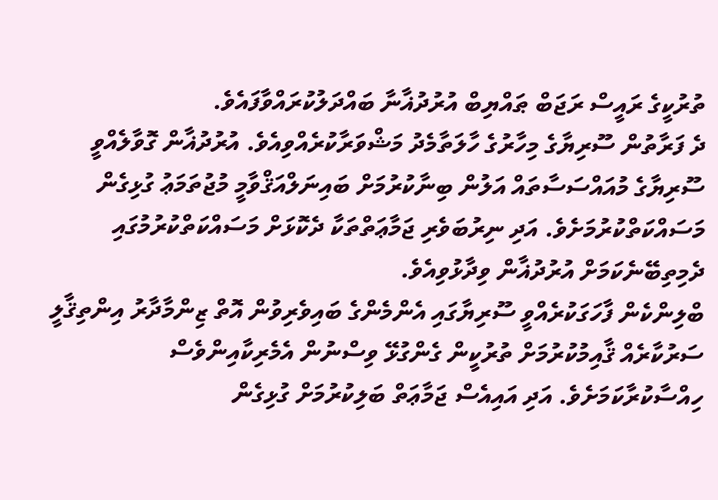ތުރުކީގެ ރައީސް ރަޖަބް ޠައްޔިބް އުރުދުޣާނާ ބައްދަލުކުރައްވާފައެވެ.
ދެ ފަރާތުން ސޫރިޔާގެ މިހާރުގެ ހާލަތާމެދު މަޝްވަރާކުރެއްވިއެވެ. އުރުދުޣާން ގޮވާލެއްވީ ސޫރިޔާގެ މުއައްސަސާތައް އަލުން ބިނާކުރުމަށް ބައިނަލްއަޤްވާމީ މުޖުތަމަޢު ގުޅިގެން މަސައްކަތްކުރުމަށެވެ. އަދި ނިރުބަވެރި ޖަމާޢަތްތަކާ ދެކޮޅަށް މަސައްކަތްކުރުމުގައި ދެމިތިބޭނެކަމަށް އުރުދުޣާން ވިދާޅުވިއެވެ.
ބްލިންކެން ފާހަގަކުރެއްވީ ސޫރިޔާގައި އެންމެންގެ ބައިވެރިވުން އޮތް ޒިންމާދާރު އިންތިޤާލީ ސަރުކާރެއް ޤާއިމުކުރުމަށް ތުރުކީން ގެންގުޅޭ ވިސްނުން އެމެރިކާއިންވެސް ހިއްސާކުރާކަމަށެވެ. އަދި އައިއެސް ޖަމާޢަތް ބަލިކުރުމަށް ގުޅިގެން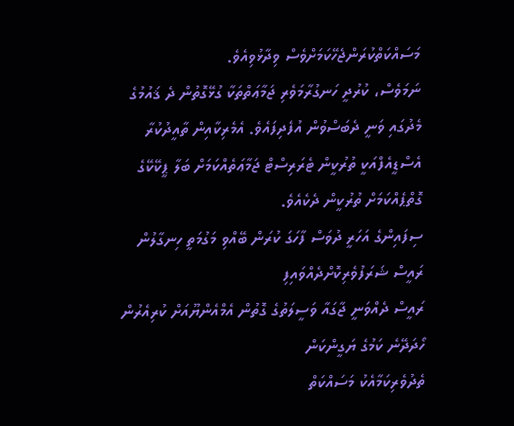މަސައްކަތްކުރަންޖެހޭކަމަށްވެސް ވިދާޅުވިއެވެ.
ނަމަވެސް، ކުރުދީ ހަނގުރާމަވެރި ޖަމާޢަތްތަކާ ގުޅޭގޮތުން ދެ ޤައުމުގެ މެދުގައި ވަނީ ދެބަސްވުން އުފެދިފައެވެ. އެމެރިކާއިން ތާއީދުކުރާ އެސްޑީއެފްއަކީ ތުރުކީން ޓެރަރިސްޓް ޖަމާޢަތެއްކަމަށް ބަލާ ޕީކޭކޭގެ ގޮތްޕެއްކަމަށް ތުރުކީން ދެކެއެވެ.
ސިފައިންގެ އަހަރީ ދުވަސް ފާހަގަ ކުރަން ބޭއްވި މަގުމަތީ ހިނގާލުން ރައީސް ޝަރަފުވެރިކޮށްދެއްވައިފި
ރައީސް ދެއްވަނީ ޖާގައާ ވަސީލަތުގެ ގޮތުން އެމްއެންޔޫއަށް ކުރިއެރުން ހޯދަދޭނެ ކަމުގެ ޔަގީންކަން
ތެދުވެރިކަމާއެކު މަސައްކަތް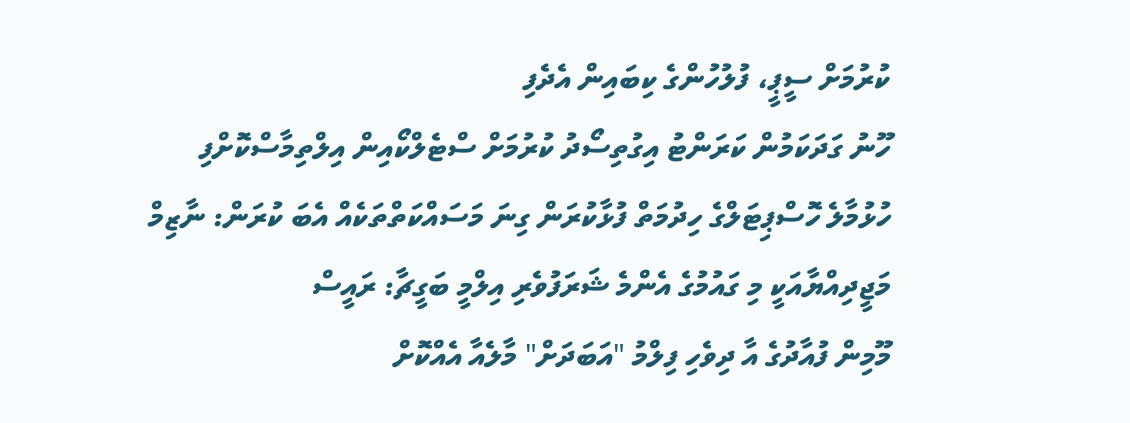ކުރުމަށް ސީޕީ، ފުލުހުންގެ ކިބައިން އެދެފި
ހޫނު ގަދަކަމުން ކަރަންޓު އިގުތިސޯދު ކުރުމަށް ސްޓެލްކޯއިން އިލްތިމާސްކޮށްފި
ހުޅުމާލެ ހޮސްޕިޓަލްގެ ހިދުމަތް ފުޅާކުރަން ގިނަ މަސައްކަތްތަކެއް އެބަ ކުރަން: ނާޒިމް
މަޖީދިއްޔާއަކީ މި ގައުމުގެ އެންމެ ޝަރަފުވެރި އިލްމީ ބަގީޗާ: ރައީސް
މޫމިން ފުއާދުގެ އާ ދިވެހި ފިލްމު "އަބަދަށް" މާލެއާ އެއްކޮށް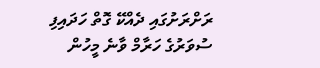ރަށްރަށުގައި ދެއްކޭ ގޮތް ހަދައިފި
ސުވަރުގެ ހަރާމް ވާނެ މީހުން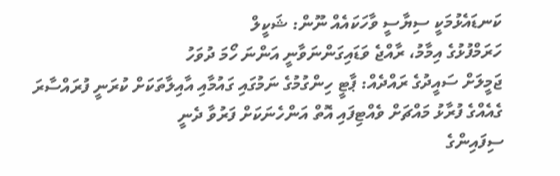ކަނޑައެޅުމަކީ ސިޔާސީ ވާހަކައެއް ނޫން: ޝަކީލް
ހަރަމްފުޅުގެ އިމާމު، ރާއްޖެ ވަޑައިގަންނަވާނީ އަންނަ ހޯމަ ދުވަހު
ޖަމީލަށް ސައީދުގެ ރައްދެއް: ޕާޓީ ހިންގުމުގެ ނަމުގައި ގައުމާއި އާއިލާތަކަށް ކުރަނީ ފުރައްސާރަ
ގެއެއްގެ ފުރާޅު މައްޗަށް ވެއްޓިފައި އޮތް އަންހެނަކަށް ފަރުވާ ދެނީ
ސިފައިންގެ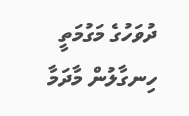ދުވަހުގެ މަގުމަތީ ހިނގާލުން މާދަމާ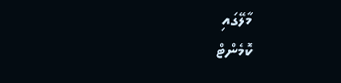މާލޭގައި
ކޮމެންޓް